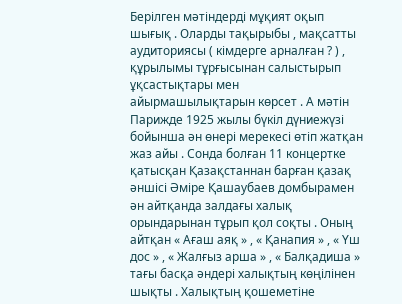Берілген мәтіндерді мұқият оқып шығық . Оларды тақырыбы , мақсатты аудиториясы ( кімдерге арналған ? ) , құрылымы тұрғысынан салыстырып ұқсастықтары мен айырмашылықтарын көрсет . А мәтін Парижде 1925 жылы бүкіл дүниежүзі бойынша ән өнері мерекесі өтіп жатқан жаз айы . Сонда болған 11 концертке қатысқан Қазақстаннан барған қазақ әншісі Әміре Қашаубаев домбырамен ән айтқанда залдағы халық орындарынан тұрып қол соқты . Оның айтқан « Ағаш аяқ » , « Қанапия » , « Үш дос » , « Жалғыз арша » , « Балқадиша » тағы басқа әндері халықтың көңілінен шықты . Халықтың қошеметіне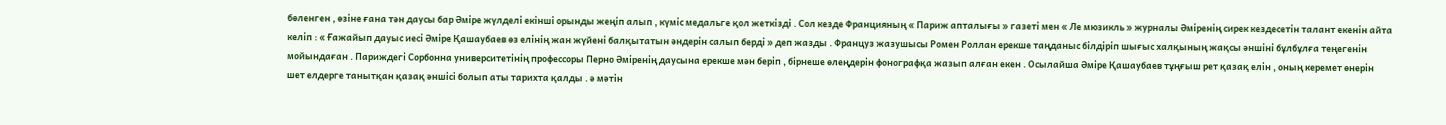бөленген , өзіне ғана тән даусы бар Әміре жүлделі екінші орынды жеңіп алып , күміс медальге қол жеткізді . Сол кезде Францияның « Париж апталығы » газеті мен « Ле мюзикль » журналы Әміренің сирек кездесетін талант екенін айта келіп : « Ғажайып дауыс иесі Әміре Қашаубаев өз елінің жан жүйені балқытатын әндерін салып берді » деп жазды . Француз жазушысы Ромен Роллан ерекше таңданыс білдіріп шығыс халқының жақсы әншіні бұлбұлға теңегенін мойындаған . Париждегі Сорбонна университетінің профессоры Перно Əміренің даусына ерекше мән беріп , бірнеше өлеңдерін фонографқа жазып алған екен . Осылайша Әміре Қашаубаев тұңғыш рет қазақ елін , оның керемет өнерін шет елдерге танытқан қазақ әншісі болып аты тарихта қалды . ә мәтін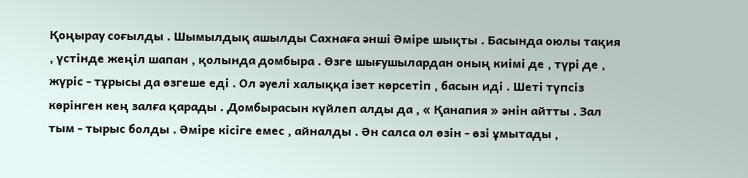Қоңырау соғылды . Шымылдық ашылды Сахнаға әнші Әміре шықты . Басында оюлы тақия , үстінде жеңіл шапан , қолында домбыра . Өзге шығушылардан оның киімі де , түрі де , жүріс - тұрысы да өзгеше еді . Ол әуелі халыққа ізет көрсетіп , басын иді . Шеті түпсіз көрінген кең залға қарады . Домбырасын күйлеп алды да , « Қанапия » әнін айтты . Зал тым - тырыс болды . Әміре кісіге емес , айналды . Ән салса ол өзін - өзі ұмытады ,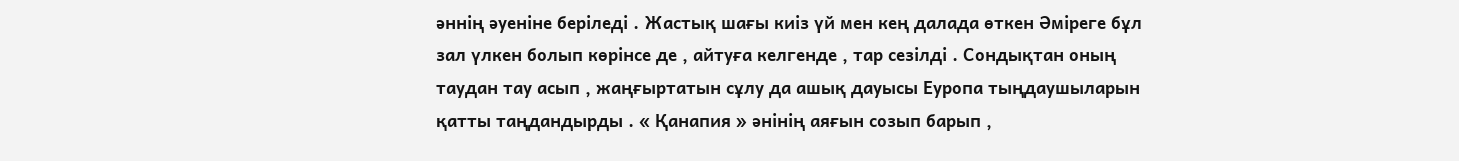әннің әуеніне беріледі . Жастық шағы киіз үй мен кең далада өткен Әміреге бұл зал үлкен болып көрінсе де , айтуға келгенде , тар сезілді . Сондықтан оның таудан тау асып , жаңғыртатын сұлу да ашық дауысы Еуропа тыңдаушыларын қатты таңдандырды . « Қанапия » әнінің аяғын созып барып ,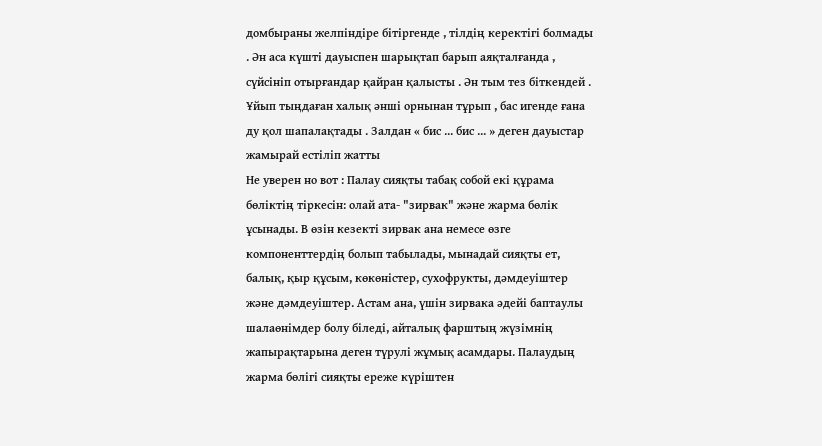домбыраны желпіндіре бітіргенде , тілдің керектігі болмады . Ән аса күшті дауыспен шарықтап барып аяқталғанда , сүйсініп отырғандар қайран қалысты . Ән тым тез біткендей . Ұйып тыңдаған халық әнші орнынан тұрып , бас игенде ғана ду қол шапалақтады . Залдан « бис ... бис ... » деген дауыстар жамырай естіліп жатты
Не уверен но вот : Палау сияқты табақ собой екі құрама бөліктің тіркесін: олай ата- "зирвак" және жарма бөлік ұсынады. В өзін кезекті зирвак ана немесе өзге компоненттердің болып табылады, мынадай сияқты ет, балық, қыр құсым, көкөністер, сухофрукты, дәмдеуіштер және дәмдеуіштер. Астам ана, үшін зирвака әдейі баптаулы шалаөнімдер болу біледі, айталық фарштың жүзімнің жапырақтарына деген түрулі жұмық асамдары. Палаудың жарма бөлігі сияқты ереже күріштен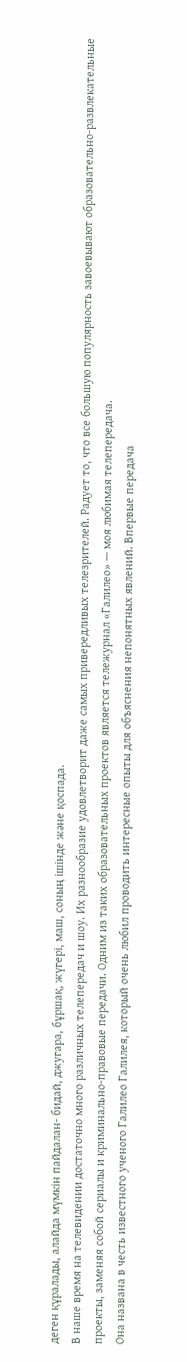деген құралады, алайда мүмкін пайдалан- бидай, джугара, бұршақ, жүгері, маш, соның ішінде және қоспада.
В наше время на телевидении достаточно много различных телепередач и шоу. Их разнообразие удовлетворит даже самых привередливых телезрителей. Радует то, что все большую популярность завоевывают образовательно-развлекательные проекты, заменяя собой сериалы и криминально-правовые передачи. Одним из таких образовательных проектов является тележурнал «Галилео» — моя любимая телепередача.
Она названа в честь известного ученого Галилео Галилея, который очень любил проводить интересные опыты для объяснения непонятных явлений. Впервые передача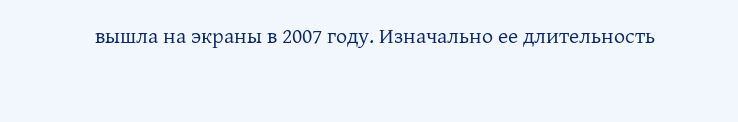вышла на экраны в 2007 году. Изначально ее длительность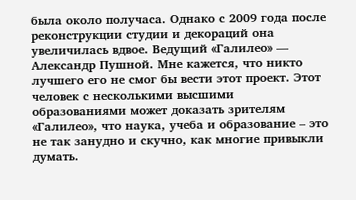была около получаса. Однако с 2009 года после реконструкции студии и декораций она увеличилась вдвое. Ведущий «Галилео» — Александр Пушной. Мне кажется, что никто лучшего его не смог бы вести этот проект. Этот человек с несколькими высшими образованиями может доказать зрителям «Галилео», что наука, учеба и образование – это не так занудно и скучно, как многие привыкли думать.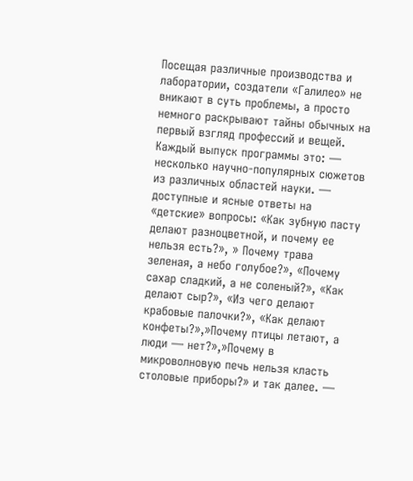Посещая различные производства и лаборатории, создатели «Галилео» не вникают в суть проблемы, а просто немного раскрывают тайны обычных на первый взгляд профессий и вещей.
Каждый выпуск программы это: — несколько научно-популярных сюжетов из различных областей науки. — доступные и ясные ответы на «детские» вопросы: «Как зубную пасту делают разноцветной, и почему ее нельзя есть?», » Почему трава зеленая, а небо голубое?», «Почему сахар сладкий, а не соленый?», «Как делают сыр?», «Из чего делают крабовые палочки?», «Как делают конфеты?»,»Почему птицы летают, а люди — нет?»,»Почему в микроволновую печь нельзя класть столовые приборы?» и так далее. —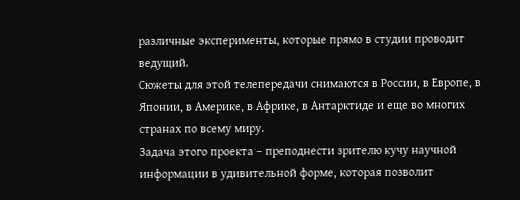различные эксперименты, которые прямо в студии проводит ведущий.
Сюжеты для этой телепередачи снимаются в России, в Европе, в Японии, в Америке, в Африке, в Антарктиде и еще во многих странах по всему миру.
Задача этого проекта – преподнести зрителю кучу научной информации в удивительной форме, которая позволит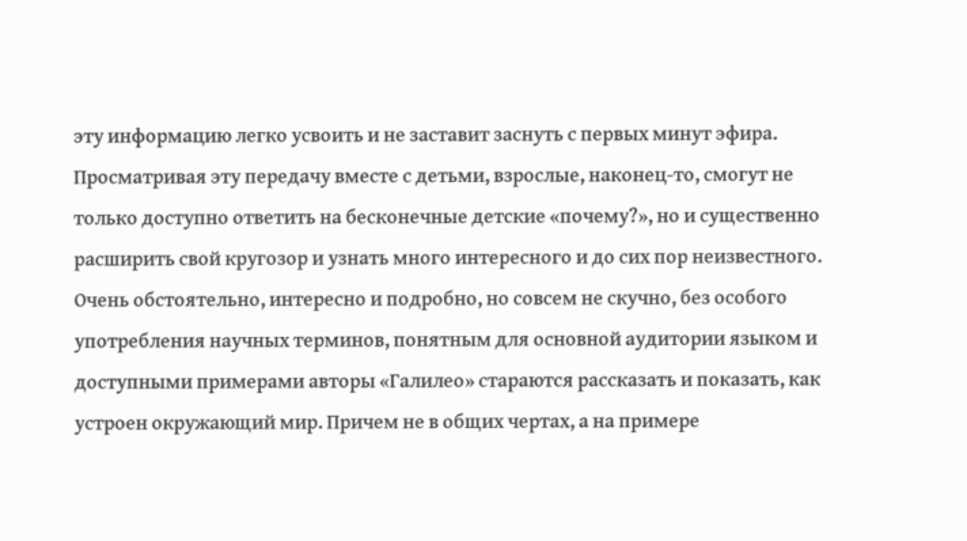эту информацию легко усвоить и не заставит заснуть с первых минут эфира. Просматривая эту передачу вместе с детьми, взрослые, наконец-то, смогут не только доступно ответить на бесконечные детские «почему?», но и существенно расширить свой кругозор и узнать много интересного и до сих пор неизвестного.
Очень обстоятельно, интересно и подробно, но совсем не скучно, без особого употребления научных терминов, понятным для основной аудитории языком и доступными примерами авторы «Галилео» стараются рассказать и показать, как устроен окружающий мир. Причем не в общих чертах, а на примере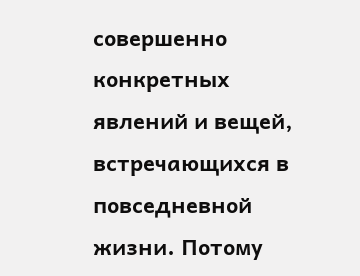совершенно конкретных явлений и вещей, встречающихся в повседневной жизни. Потому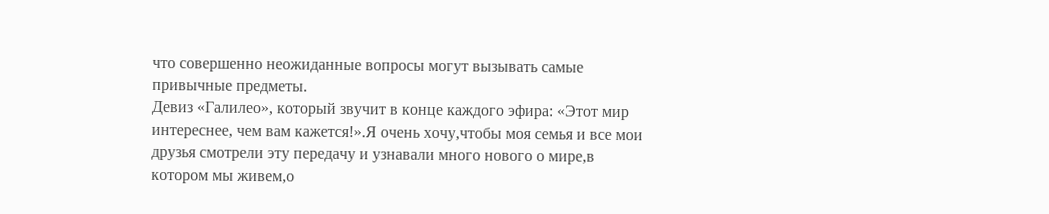что совершенно неожиданные вопросы могут вызывать самые привычные предметы.
Девиз «Галилео», который звучит в конце каждого эфира: «Этот мир интереснее, чем вам кажется!».Я очень хочу,чтобы моя семья и все мои друзья смотрели эту передачу и узнавали много нового о мире,в котором мы живем,о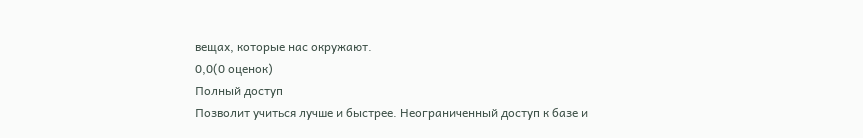вещах, которые нас окружают.
0,0(0 оценок)
Полный доступ
Позволит учиться лучше и быстрее. Неограниченный доступ к базе и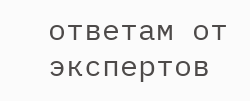ответам от экспертов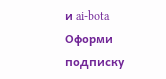и ai-bota
Оформи подписку